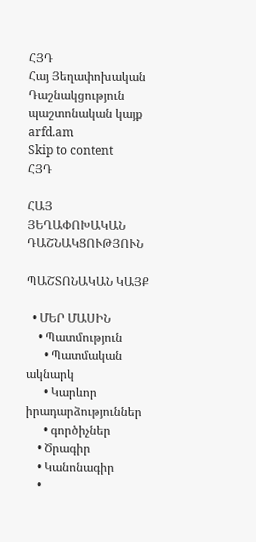ՀՅԴ
Հայ Յեղափոխական Դաշնակցություն պաշտոնական կայք arfd.am
Skip to content
ՀՅԴ

ՀԱՅ ՅԵՂԱՓՈԽԱԿԱՆ ԴԱՇՆԱԿՑՈՒԹՅՈՒՆ

ՊԱՇՏՈՆԱԿԱՆ ԿԱՅՔ

  • ՄԵՐ ՄԱՍԻՆ
    • Պատմություն
      • Պատմական ակնարկ
      • Կարևոր իրադարձություններ
      • գործիչներ
    • Ծրագիր
    • Կանոնագիր
    •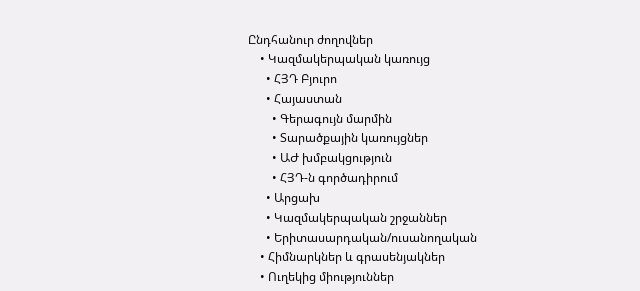Ընդհանուր ժողովներ
    • Կազմակերպական կառույց
      • ՀՅԴ Բյուրո
      • Հայաստան
        • Գերագույն մարմին
        • Տարածքային կառույցներ
        • ԱԺ խմբակցություն
        • ՀՅԴ-ն գործադիրում
      • Արցախ
      • Կազմակերպական շրջաններ
      • Երիտասարդական/ուսանողական
    • Հիմնարկներ և գրասենյակներ
    • Ուղեկից միություններ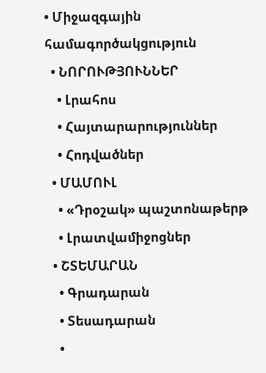• Միջազգային համագործակցություն
  • ՆՈՐՈՒԹՅՈՒՆՆԵՐ
    • Լրահոս
    • Հայտարարություններ
    • Հոդվածներ
  • ՄԱՄՈՒԼ
    • «Դրօշակ» պաշտոնաթերթ
    • Լրատվամիջոցներ
  • ՇՏԵՄԱՐԱՆ
    • Գրադարան
    • Տեսադարան
    •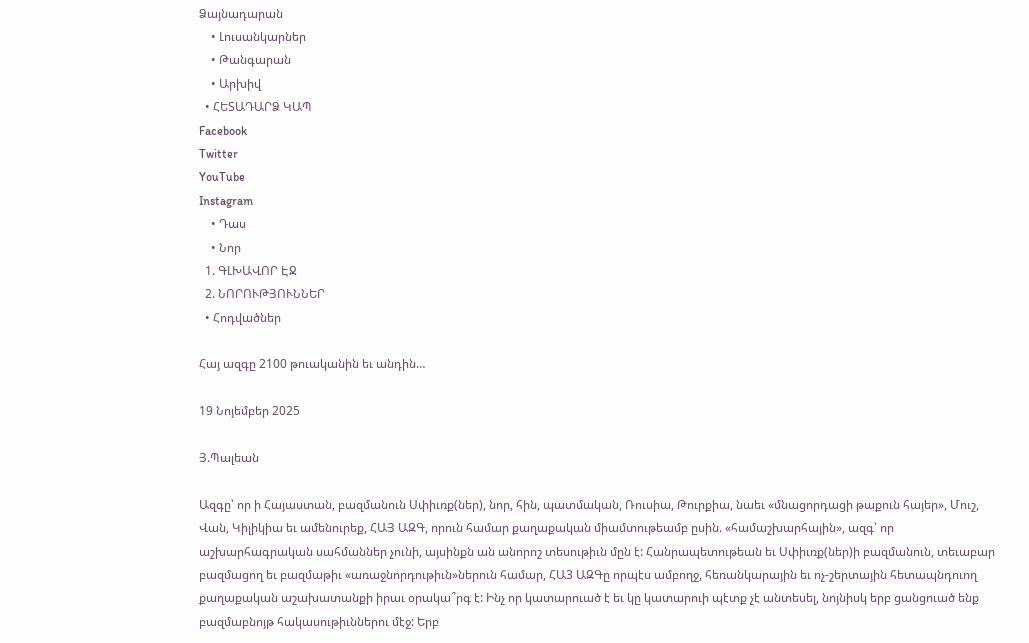Ձայնադարան
    • Լուսանկարներ
    • Թանգարան
    • Արխիվ
  • ՀԵՏԱԴԱՐՁ ԿԱՊ
Facebook
Twitter
YouTube
Instagram
    • Դաս
    • Նոր
  1. ԳԼԽԱՎՈՐ ԷՋ
  2. ՆՈՐՈՒԹՅՈՒՆՆԵՐ
  • Հոդվածներ

Հայ ազգը 2100 թուականին եւ անդին…

19 Նոյեմբեր 2025

Յ.Պալեան

Ազգը՝ որ ի Հայաստան, բազմանուն Սփիւռք(ներ), նոր, հին, պատմական, Ռուսիա, Թուրքիա, նաեւ «մնացորդացի թաքուն հայեր», Մուշ, Վան, Կիլիկիա եւ ամենուրեք, ՀԱՅ ԱԶԳ, որուն համար քաղաքական միամտութեամբ ըսին. «համաշխարհային», ազգ՝ որ աշխարհագրական սահմաններ չունի, այսինքն ան անորոշ տեսութիւն մըն է: Հանրապետութեան եւ Սփիւռք(ներ)ի բազմանուն, տեւաբար բազմացող եւ բազմաթիւ «առաջնորդութիւն»ներուն համար, ՀԱ3 ԱԶԳը որպէս ամբողջ, հեռանկարային եւ ոչ-շերտային հետապնդուող քաղաքական աշախատանքի իրաւ օրակա՞րգ է: Ինչ որ կատարուած է եւ կը կատարուի պէտք չէ անտեսել, նոյնիսկ երբ ցանցուած ենք բազմաբնոյթ հակասութիւններու մէջ: Երբ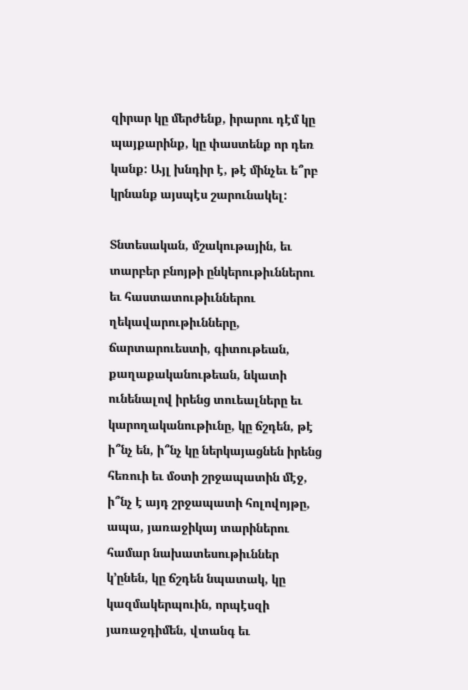զիրար կը մերժենք, իրարու դէմ կը պայքարինք, կը փաստենք որ դեռ կանք: Այլ խնդիր է, թէ մինչեւ ե՞րբ կրնանք այսպէս շարունակել:

Տնտեսական, մշակութային, եւ տարբեր բնոյթի ընկերութիւններու եւ հաստատութիւններու ղեկավարութիւնները, ճարտարուեստի, գիտութեան, քաղաքականութեան, նկատի ունենալով իրենց տուեալները եւ կարողականութիւնը, կը ճշդեն, թէ ի՞նչ են, ի՞նչ կը ներկայացնեն իրենց հեռուի եւ մօտի շրջապատին մէջ, ի՞նչ է այդ շրջապատի հոլովոյթը, ապա, յառաջիկայ տարիներու համար նախատեսութիւններ կ’ընեն, կը ճշդեն նպատակ, կը կազմակերպուին, որպէսզի յառաջդիմեն, վտանգ եւ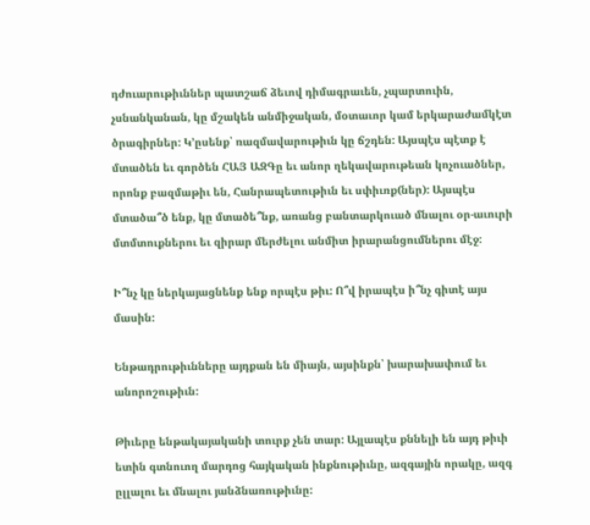դժուարութիւններ պատշաճ ձեւով դիմագրաւեն, չպարտուին, չսնանկանան, կը մշակեն անմիջական, մօտաւոր կամ երկարաժամկէտ ծրագիրներ: Կ’ըսենք՝ ռազմավարութիւն կը ճշդեն: Այսպէս պէտք է մտածեն եւ գործեն ՀԱՅ ԱԶԳը եւ անոր ղեկավարութեան կոչուածներ, որոնք բազմաթիւ են, Հանրապետութիւն եւ սփիւռք(ներ): Այսպէս մտածա՞ծ ենք, կը մտածե՞նք, առանց բանտարկուած մնալու օր-աւուրի մտմտուքներու եւ զիրար մերժելու անմիտ իրարանցումներու մէջ:

Ի՞նչ կը ներկայացնենք ենք որպէս թիւ: Ո՞վ իրապէս ի՞նչ գիտէ այս մասին:

Ենթադրութիւնները այդքան են միայն, այսինքն՝ խարախափում եւ անորոշութիւն:

Թիւերը ենթակայականի տուրք չեն տար: Այլապէս քննելի են այդ թիւի ետին գտնուող մարդոց հայկական ինքնութիւնը, ազգային որակը, ազգ ըլլալու եւ մնալու յանձնառութիւնը: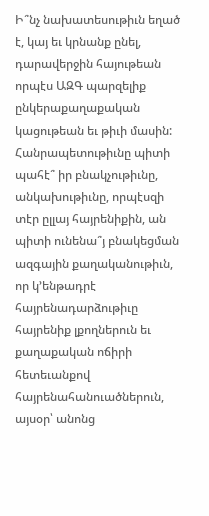Ի՞նչ նախատեսութիւն եղած է, կայ եւ կրնանք ընել, դարավերջին հայութեան որպէս ԱԶԳ պարզելիք ընկերաքաղաքական կացութեան եւ թիւի մասին: Հանրապետութիւնը պիտի պահէ՞ իր բնակչութիւնը, անկախութիւնը, որպէսզի տէր ըլլայ հայրենիքին, ան պիտի ունենա՞յ բնակեցման ազգային քաղականութիւն, որ կ’ենթադրէ հայրենադարձութիւը հայրենիք լքողներուն եւ քաղաքական ոճիրի հետեւանքով հայրենահանուածներուն, այսօր՝ անոնց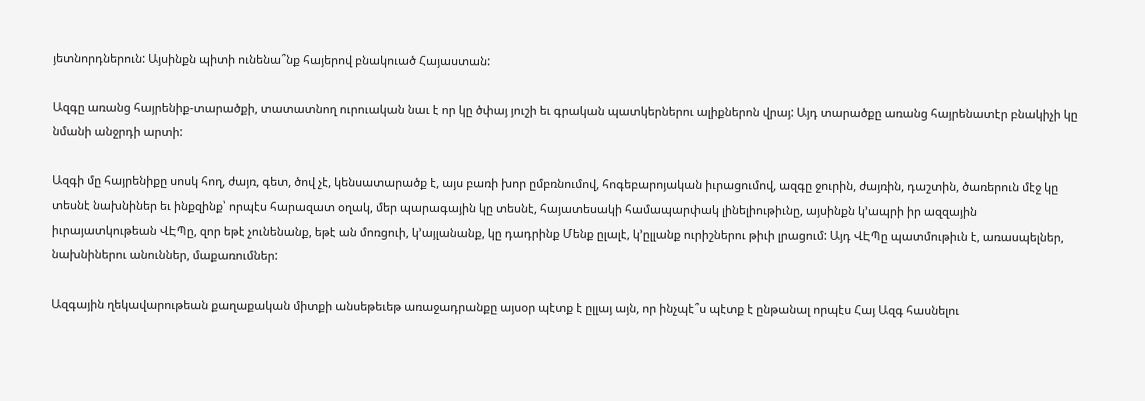յետնորդներուն: Այսինքն պիտի ունենա՞նք հայերով բնակուած Հայաստան:

Ազգը առանց հայրենիք-տարածքի, տատատնող ուրուական նաւ է որ կը ծփայ յուշի եւ գրական պատկերներու ալիքներոն վրայ: Այդ տարածքը առանց հայրենատէր բնակիչի կը նմանի անջրդի արտի:

Ազգի մը հայրենիքը սոսկ հող, ժայռ, գետ, ծով չէ, կենսատարածք է, այս բառի խոր ըմբռնումով, հոգեբարոյական իւրացումով, ազգը ջուրին, ժայռին, դաշտին, ծառերուն մէջ կը տեսնէ նախնիներ եւ ինքզինք՝ որպէս հարազատ օղակ, մեր պարագային կը տեսնէ, հայատեսակի համապարփակ լինելիութիւնը, այսինքն կ’ապրի իր ազզային իւրայատկութեան ՎԷՊը, զոր եթէ չունենանք, եթէ ան մոռցուի, կ’այլանանք, կը դադրինք Մենք ըլալէ, կ’ըլլանք ուրիշներու թիւի լրացում: Այդ ՎԷՊը պատմութիւն է, առասպելներ, նախնիներու անուններ, մաքառումներ:

Ազգային ղեկավարութեան քաղաքական միտքի անսեթեւեթ առաջադրանքը այսօր պէտք է ըլլայ այն, որ ինչպէ՞ս պէտք է ընթանալ որպէս Հայ Ազգ հասնելու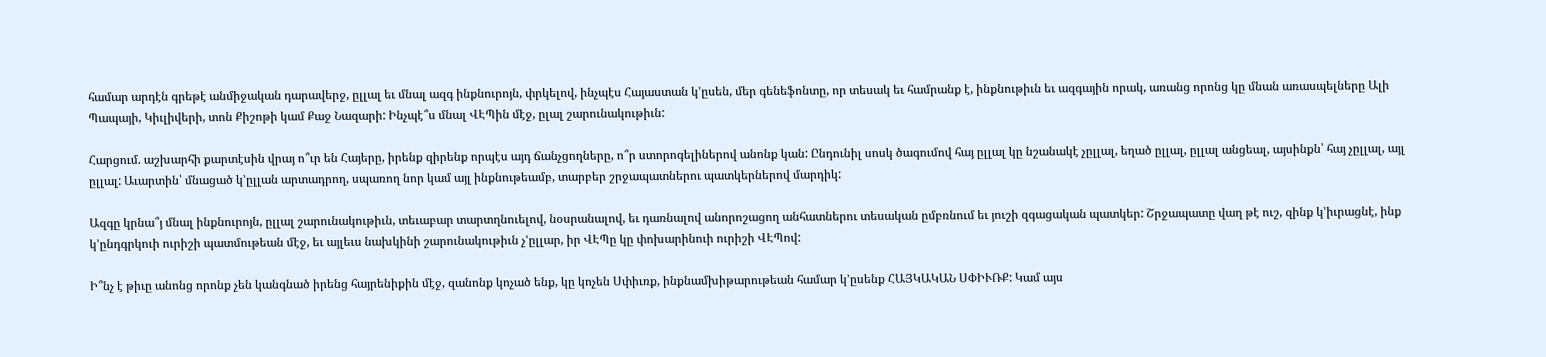համար արդէն գրեթէ անմիջական դարավերջ, ըլլալ եւ մնալ ազգ ինքնուրոյն, փրկելով, ինչպէս Հայաստան կ’ըսեն, մեր գենեֆոնտը, որ տեսակ եւ համրանք է, ինքնութիւն եւ ազգային որակ, առանց որոնց կը մնան առասպելները Ալի Պապայի, Կիւլիվերի, տոն Քիշոթի կամ Քաջ Նազարի: Ինչպէ՞ս մնալ ՎԷՊին մէջ, ըլալ շարունակութիւն:

Հարցում. աշխարհի քարտէսին վրայ ո՞ւր են Հայերը, իրենք զիրենք որպէս այդ ճանչցողները, ո՞ր ստորոգելիներով անոնք կան: Ընդունիլ սոսկ ծագումով հայ ըլլալ կը նշանակէ չըլլալ, եղած ըլլալ, ըլլալ անցեալ, այսինքն՝ հայ չըլլալ, այլ ըլլալ: Աւարտին՝ մնացած կ’ըլլան արտադրող, սպառող նոր կամ այլ ինքնութեամբ, տարբեր շրջապատներու պատկերներով մարդիկ:

Ազգը կրնա՞յ մնալ ինքնուրոյն, ըլլալ շարունակութիւն, տեւաբար տարտղնուելով, նօսրանալով, եւ դառնալով անորոշացող անհատներու տեսական ըմբռնում եւ յուշի զգացական պատկեր: Շրջապատը վաղ թէ ուշ, զինք կ’իւրացնէ, ինք կ’ընդգրկուի ուրիշի պատմութեան մէջ, եւ այլեւս նախկինի շարունակութիւն չ’ըլլար, իր ՎԷՊը կը փոխարինուի ուրիշի ՎԷՊով:

Ի՞նչ է թիւը անոնց որոնք չեն կանգնած իրենց հայրենիքին մէջ, զանոնք կոչած ենք, կը կոչեն Սփիւռք, ինքնամխիթարութեան համար կ’ըսենք ՀԱՅԿԱԿԱՆ ՍՓԻՒՌՔ: Կամ այս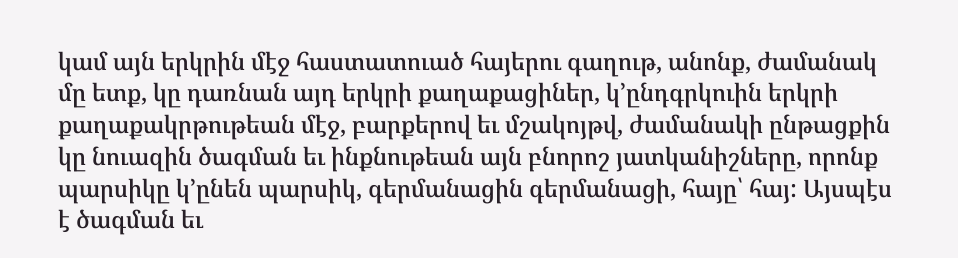կամ այն երկրին մէջ հաստատուած հայերու գաղութ, անոնք, ժամանակ մը ետք, կը դառնան այդ երկրի քաղաքացիներ, կ’ընդգրկուին երկրի քաղաքակրթութեան մէջ, բարքերով եւ մշակոյթվ, ժամանակի ընթացքին կը նուազին ծագման եւ ինքնութեան այն բնորոշ յատկանիշները, որոնք պարսիկը կ’ընեն պարսիկ, գերմանացին գերմանացի, հայը՝ հայ: Այսպէս է ծագման եւ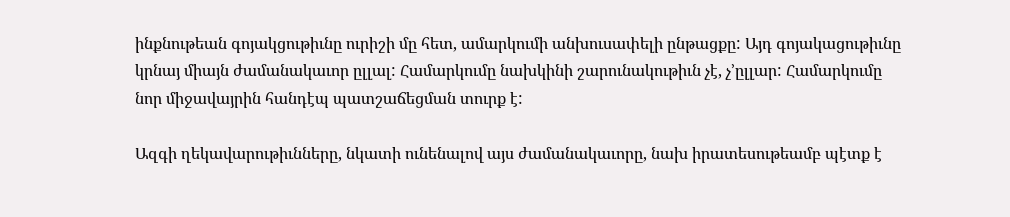ինքնութեան գոյակցութիւնը ուրիշի մը հետ, ամարկումի անխուսափելի ընթացքը: Այդ գոյակացութիւնը կրնայ միայն ժամանակաւոր ըլլալ: Համարկումը նախկինի շարունակութիւն չէ, չ’ըլլար: Համարկումը նոր միջավայրին հանդէպ պատշաճեցման տուրք է:

Ազգի ղեկավարութիւնները, նկատի ունենալով այս ժամանակաւորը, նախ իրատեսութեամբ պէտք է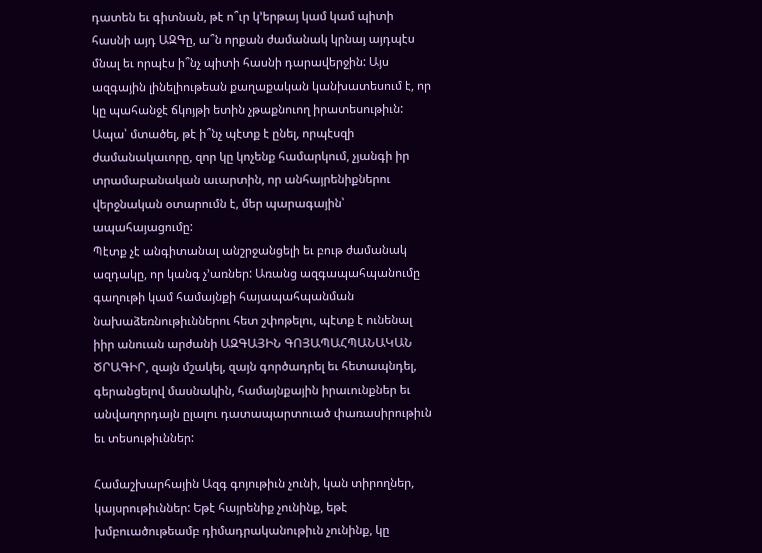դատեն եւ գիտնան, թէ ո՞ւր կ’երթայ կամ կամ պիտի հասնի այդ ԱԶԳը, ա՞ն որքան ժամանակ կրնայ այդպէս մնալ եւ որպէս ի՞նչ պիտի հասնի դարավերջին: Այս ազգային լինելիութեան քաղաքական կանխատեսում է, որ կը պահանջէ ճկոյթի ետին չթաքնուող իրատեսութիւն: Ապա՝ մտածել, թէ ի՞նչ պէտք է ընել, որպէսզի ժամանակաւորը, զոր կը կոչենք համարկում, չյանգի իր տրամաբանական աւարտին, որ անհայրենիքներու վերջնական օտարումն է, մեր պարագային՝ ապահայացումը:
Պէտք չէ անգիտանալ անշրջանցելի եւ բութ ժամանակ ազդակը, որ կանգ չ’առներ: Առանց ազգապահպանումը գաղութի կամ համայնքի հայապահպանման նախաձեռնութիւններու հետ շփոթելու, պէտք է ունենալ իիր անուան արժանի ԱԶԳԱՅԻՆ ԳՈՅԱՊԱՀՊԱՆԱԿԱՆ ԾՐԱԳԻՐ, զայն մշակել, զայն գործադրել եւ հետապնդել, գերանցելով մասնակին, համայնքային իրաւունքներ եւ անվաղորդայն ըլալու դատապարտուած փառասիրութիւն եւ տեսութիւններ:

Համաշխարհային Ազգ գոյութիւն չունի, կան տիրողներ, կայսրութիւններ: Եթէ հայրենիք չունինք, եթէ խմբուածութեամբ դիմադրականութիւն չունինք, կը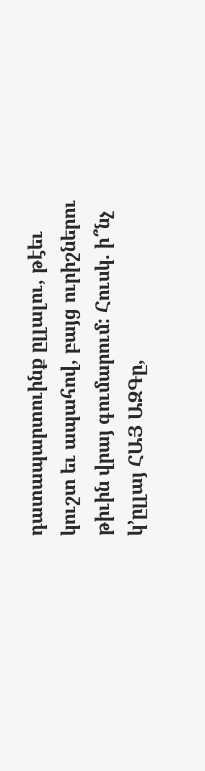դատապարտուինք ըլլալու, թէեւ կուշտ եւ ապահով, բայց ուրիշներու թիւին վրայ գումարում: Հուսկ. ի՞նչ կ’ըլլայ ՀԱՅ ԱԶԳը,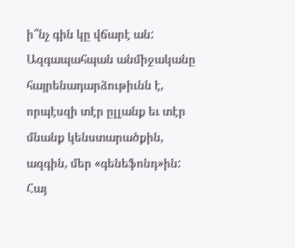ի՞նչ գին կը վճարէ ան:
Ազգապահպան անմիջականը հայրենադարձութիւնն է, որպէսզի տէր ըլլանք եւ տէր մնանք կենստարածքին, ազգին, մեր «գենեֆոնդ»ին:
Հայ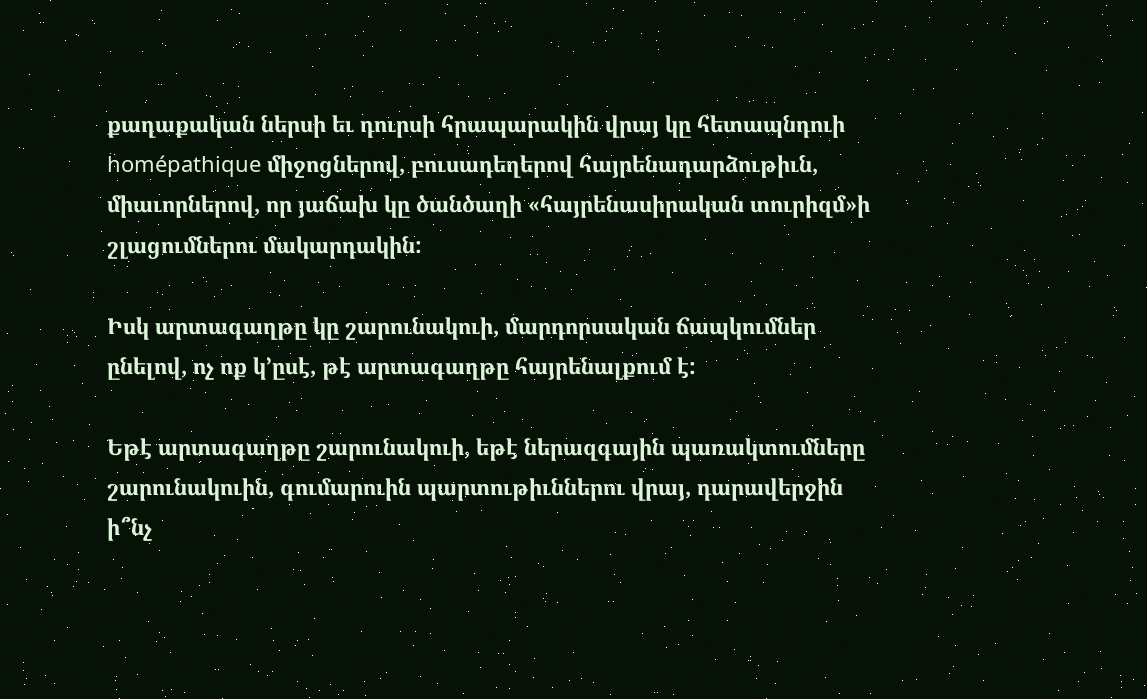քաղաքական ներսի եւ դուրսի հրապարակին վրայ կը հետապնդուի homépathique միջոցներով, բուսադեղերով հայրենադարձութիւն, միաւորներով, որ յաճախ կը ծանծաղի «հայրենասիրական տուրիզմ»ի շլացումներու մակարդակին:

Իսկ արտագաղթը կը շարունակուի, մարդորսական ճապկումներ ընելով, ոչ ոք կ’ըսէ, թէ արտագաղթը հայրենալքում է:

Եթէ արտագաղթը շարունակուի, եթէ ներազգային պառակտումները շարունակուին, գումարուին պարտութիւններու վրայ, դարավերջին ի՞նչ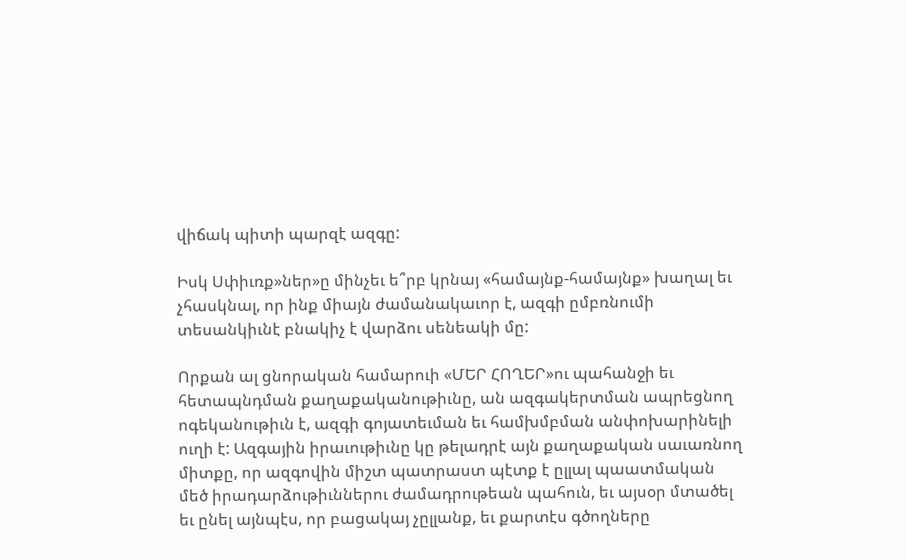վիճակ պիտի պարզէ ազգը:

Իսկ Սփիւռք»ներ»ը մինչեւ ե՞րբ կրնայ «համայնք-համայնք» խաղալ եւ չհասկնալ, որ ինք միայն ժամանակաւոր է, ազգի ըմբռնումի տեսանկիւնէ բնակիչ է վարձու սենեակի մը:

Որքան ալ ցնորական համարուի «ՄԵՐ ՀՈՂԵՐ»ու պահանջի եւ հետապնդման քաղաքականութիւնը, ան ազգակերտման ապրեցնող ոգեկանութիւն է, ազգի գոյատեւման եւ համխմբման անփոխարինելի ուղի է: Ազգային իրաւութիւնը կը թելադրէ այն քաղաքական սաւառնող միտքը, որ ազգովին միշտ պատրաստ պէտք է ըլլալ պաատմական մեծ իրադարձութիւններու ժամադրութեան պահուն, եւ այսօր մտածել եւ ընել այնպէս, որ բացակայ չըլլանք, եւ քարտէս գծողները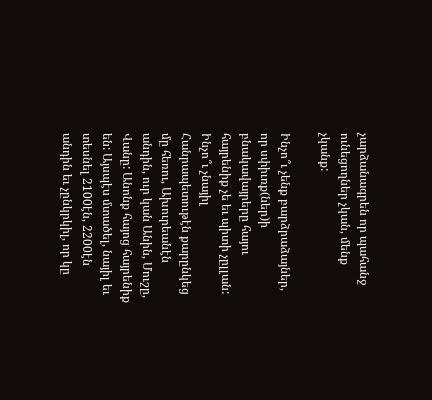չարձանագրեն որ պահանջ ունեցողներ չկան, մենք չկանք:

Ինչո՞ւ չենք բարձրաձայներ, որ սփիւռք(ներ)ի բնակավայրերը հայու հայրենիք չե եւ պիտի չըլլան: Ինչո՞ւ չնայիլ Հանրապետութէն քարընկեց մը հեռու, Ախուրեանէն անդին, ուր կան Անին, Մուշը, Վանը: Անոնք հայոց հայրենիք են: Այսպէս մտածել, նայիլ եւ տեսնել 2100էն, 2200էն անդին եւ չընկրկիլ, որ կը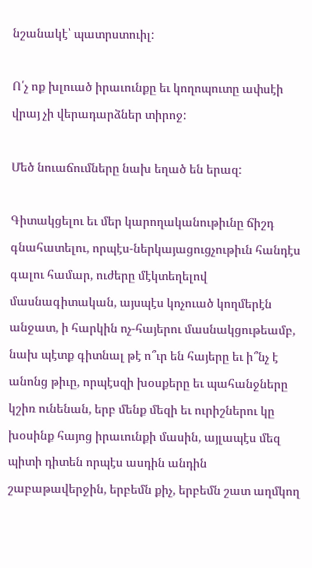նշանակէ՝ պատրստուիլ:

Ո՛չ ոք խլուած իրաւունքը եւ կողոպուտը ափսէի վրայ չի վերադարձներ տիրոջ:

Մեծ նուաճումները նախ եղած են երազ:

Գիտակցելու եւ մեր կարողականութիւնը ճիշդ գնահատելու, որպէս-ներկայացուցչութիւն հանդէս գալու համար, ուժերը մէկտեղելով մասնագիտական, այսպէս կոչուած կողմերէն անջատ, ի հարկին ոչ-հայերու մասնակցութեամբ, նախ պէտք գիտնալ թէ ո՞ւր են հայերը եւ ի՞նչ է անոնց թիւը, որպէսզի խօսքերը եւ պահանջները կշիռ ունենան, երբ մենք մեզի եւ ուրիշներու կը խօսինք հայոց իրաւունքի մասին, այլապէս մեզ պիտի դիտեն որպէս ասդին անդին շաբաթավերջին, երբեմն քիչ, երբեմն շատ աղմկող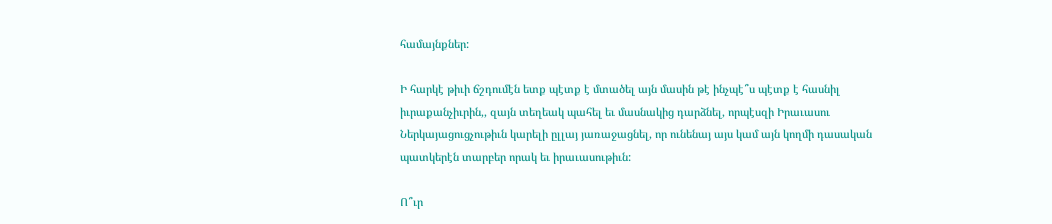համայնքներ:

Ի հարկէ թիւի ճշդումէն ետք պէտք է մտածել այն մասին թէ ինչպէ՞ս պէտք է հասնիլ իւրաքանչիւրին,, զայն տեղեակ պահել եւ մասնակից դարձնել, որպէսզի Իրաւասու Ներկայացուցչութիւն կարելի ըլլայ յառաջացնել, որ ունենայ այս կամ այն կողմի դասական պատկերէն տարբեր որակ եւ իրաւասութիւն:

Ո՞ւր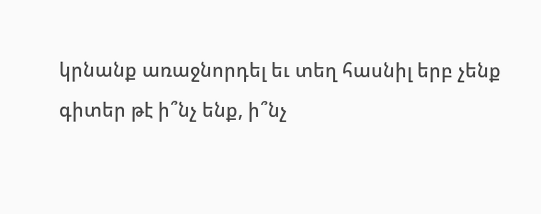կրնանք առաջնորդել եւ տեղ հասնիլ երբ չենք գիտեր թէ ի՞նչ ենք, ի՞նչ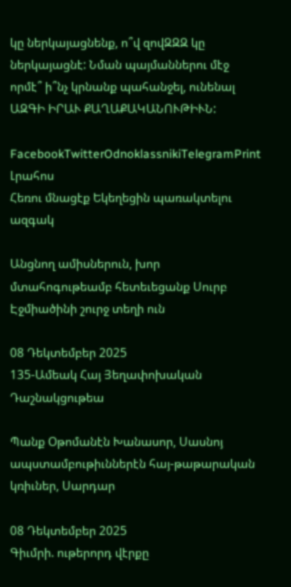կը ներկայացնենք, ո՞վ զովԶԶԶ կը ներկայացնէ: Նման պայմաններու մէջ որմէ՞ ի՞նչ կրնանք պահանջել, ունենալ ԱԶԳԻ ԻՐԱՒ ՔԱՂԱՔԱԿԱՆՈՒԹԻՒՆ:

FacebookTwitterOdnoklassnikiTelegramPrint
Լրահոս
Հեռու մնացէք Եկեղեցին պառակտելու ազգակ

Անցնող ամիսներուն, խոր մտահոգութեամբ հետեւեցանք Սուրբ Էջմիածինի շուրջ տեղի ուն

08 Դեկտեմբեր 2025
135-Ամեակ Հայ Յեղափոխական Դաշնակցութեա

Պանք Օթոմանէն Խանասոր, Սասնոյ ապստամբութիւններէն հայ-թաթարական կռիւներ, Սարդար

08 Դեկտեմբեր 2025
Գիւմրի. ութերորդ վէրքը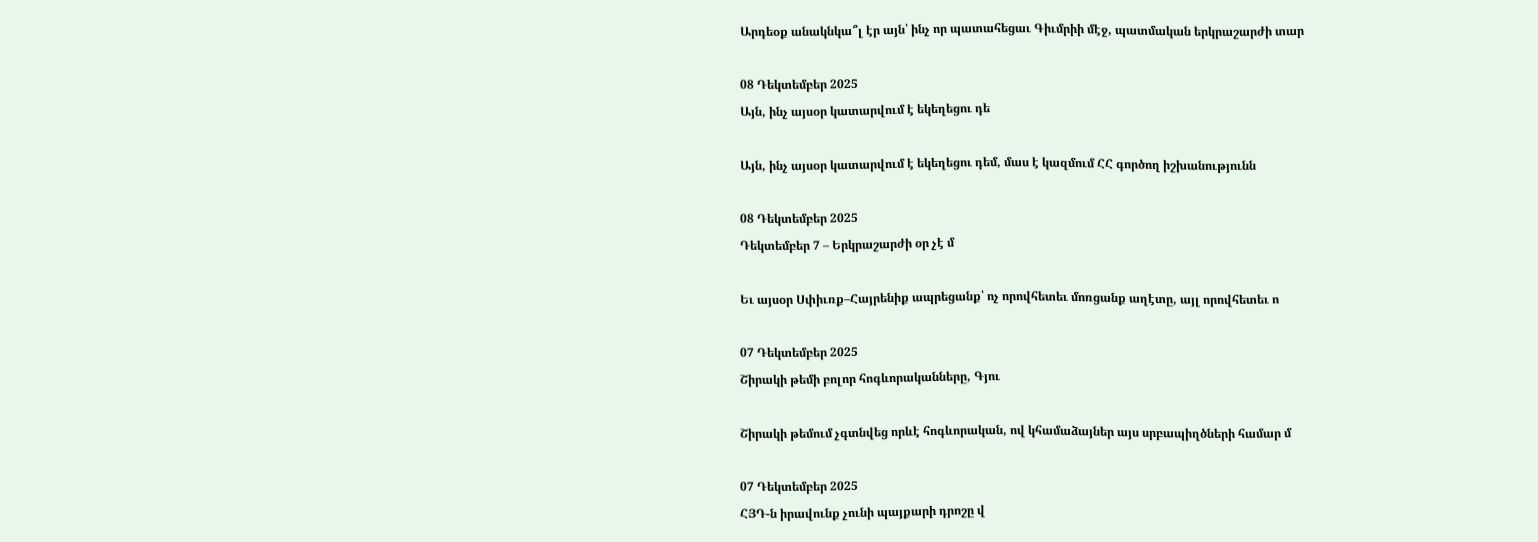Արդեօք անակնկա՞լ էր այն՝ ինչ որ պատահեցաւ Գիւմրիի մէջ, պատմական երկրաշարժի տար

08 Դեկտեմբեր 2025
Այն, ինչ այսօր կատարվում է եկեղեցու դե

Այն, ինչ այսօր կատարվում է եկեղեցու դեմ, մաս է կազմում ՀՀ գործող իշխանությունն

08 Դեկտեմբեր 2025
Դեկտեմբեր 7 – Երկրաշարժի օր չէ մ

Եւ այսօր Սփիւռք–Հայրենիք ապրեցանք՝ ոչ որովհետեւ մոռցանք աղէտը, այլ որովհետեւ ո

07 Դեկտեմբեր 2025
Շիրակի թեմի բոլոր հոգևորականները, Գյու

Շիրակի թեմում չգտնվեց որևէ հոգևորական, ով կհամաձայներ այս սրբապիղծների համար մ

07 Դեկտեմբեր 2025
ՀՅԴ-ն իրավունք չունի պայքարի դրոշը վ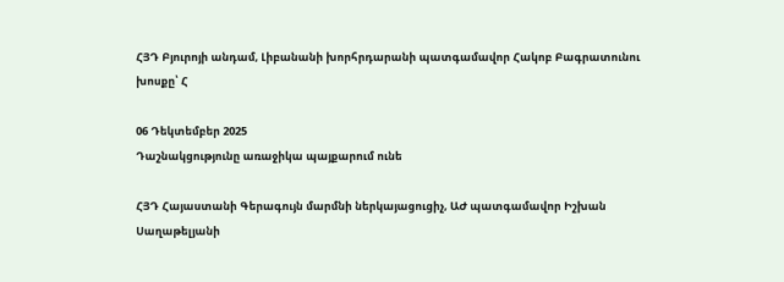ՀՅԴ Բյուրոյի անդամ, Լիբանանի խորհրդարանի պատգամավոր Հակոբ Բագրատունու խոսքը՝ Հ

06 Դեկտեմբեր 2025
Դաշնակցությունը առաջիկա պայքարում ունե

ՀՅԴ Հայաստանի Գերագույն մարմնի ներկայացուցիչ, ԱԺ պատգամավոր Իշխան Սաղաթելյանի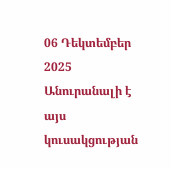06 Դեկտեմբեր 2025
Անուրանալի է այս կուսակցության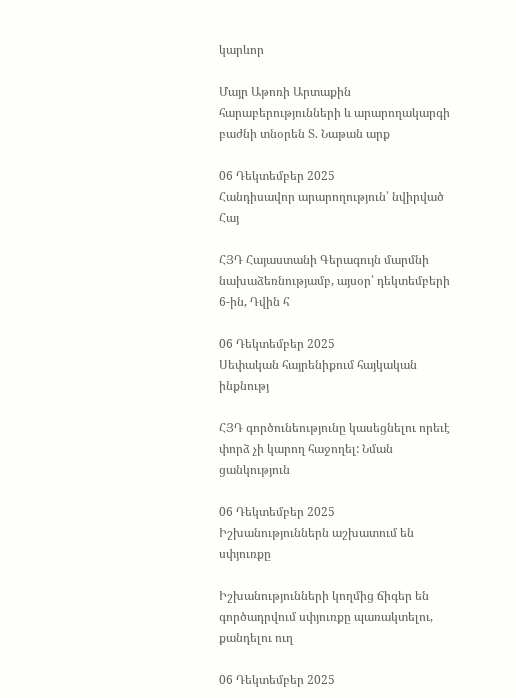կարևոր

Մայր Աթոռի Արտաքին հարաբերությունների և արարողակարգի բաժնի տնօրեն Տ. Նաթան արք

06 Դեկտեմբեր 2025
Հանդիսավոր արարողություն՝ նվիրված Հայ

ՀՅԴ Հայաստանի Գերագույն մարմնի նախաձեռնությամբ, այսօր՝ դեկտեմբերի 6-ին, Դվին հ

06 Դեկտեմբեր 2025
Սեփական հայրենիքում հայկական ինքնությ

ՀՅԴ գործունեությունը կասեցնելու որեւէ փորձ չի կարող հաջողել: Նման ցանկություն

06 Դեկտեմբեր 2025
Իշխանություններն աշխատում են սփյուռքը

Իշխանությունների կողմից ճիգեր են գործադրվում սփյուռքը պառակտելու, քանդելու ուղ

06 Դեկտեմբեր 2025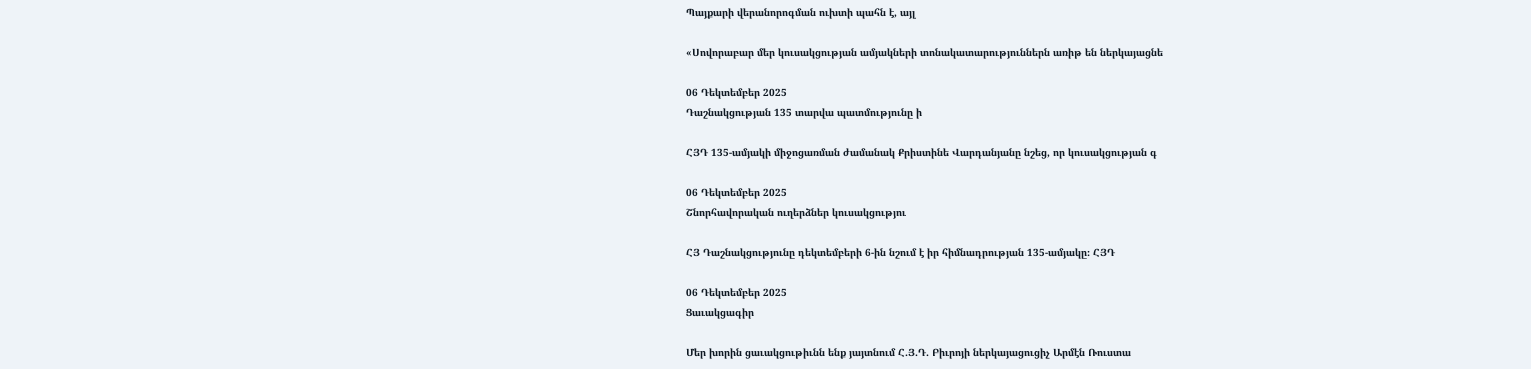Պայքարի վերանորոգման ուխտի պահն է, այլ

«Սովորաբար մեր կուսակցության ամյակների տոնակատարություններն առիթ են ներկայացնե

06 Դեկտեմբեր 2025
Դաշնակցության 135 տարվա պատմությունը ի

ՀՅԴ 135-ամյակի միջոցառման ժամանակ Քրիստինե Վարդանյանը նշեց, որ կուսակցության գ

06 Դեկտեմբեր 2025
Շնորհավորական ուղերձներ կուսակցությու

ՀՅ Դաշնակցությունը դեկտեմբերի 6-ին նշում է իր հիմնադրության 135-ամյակը։ ՀՅԴ

06 Դեկտեմբեր 2025
Ցաւակցագիր

Մեր խորին ցաւակցութիւնն ենք յայտնում Հ.Յ.Դ. Բիւրոյի ներկայացուցիչ Արմէն Ռուստա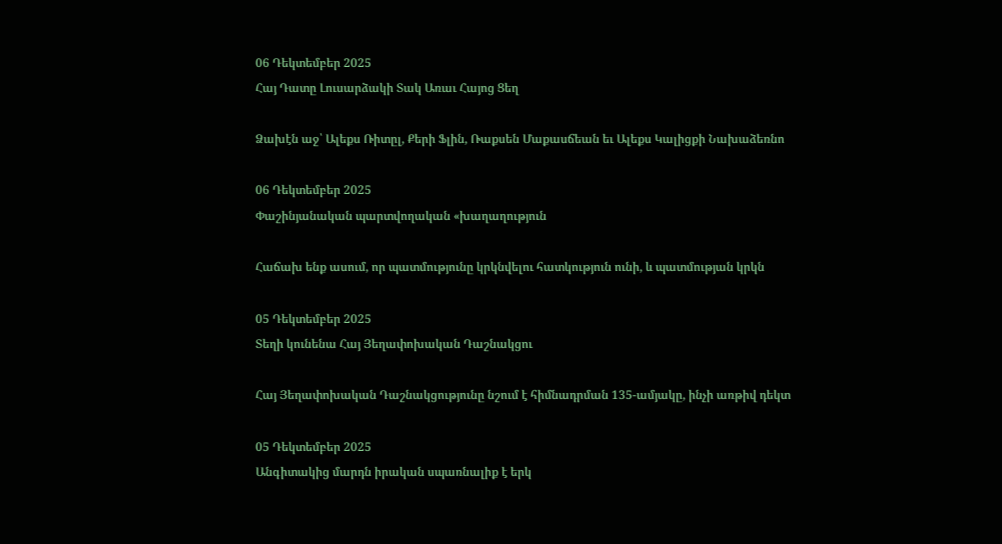06 Դեկտեմբեր 2025
Հայ Դատը Լուսարձակի Տակ Առաւ Հայոց Ցեղ

Ձախէն աջ՝ Ալեքս Ռիտըլ, Քերի Ֆլին, Ռաքսեն Մաքասճեան եւ Ալեքս Կալիցքի Նախաձեռնո

06 Դեկտեմբեր 2025
Փաշինյանական պարտվողական «խաղաղություն

Հաճախ ենք ասում, որ պատմությունը կրկնվելու հատկություն ունի, և պատմության կրկն

05 Դեկտեմբեր 2025
Տեղի կունենա Հայ Յեղափոխական Դաշնակցու

Հայ Յեղափոխական Դաշնակցությունը նշում է հիմնադրման 135-ամյակը, ինչի առթիվ դեկտ

05 Դեկտեմբեր 2025
Անգիտակից մարդն իրական սպառնալիք է երկ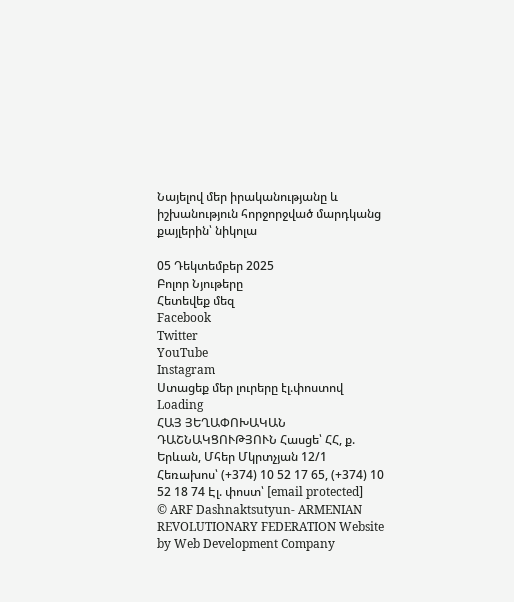Նայելով մեր իրականությանը և իշխանություն հորջորջված մարդկանց քայլերին՝ նիկոլա

05 Դեկտեմբեր 2025
Բոլոր Նյութերը
Հետեվեք մեզ
Facebook
Twitter
YouTube
Instagram
Ստացեք մեր լուրերը էլ.փոստով
Loading
ՀԱՅ ՅԵՂԱՓՈԽԱԿԱՆ ԴԱՇՆԱԿՑՈՒԹՅՈՒՆ Հասցե՝ ՀՀ, ք. Երևան, Մհեր Մկրտչյան 12/1 Հեռախոս՝ (+374) 10 52 17 65, (+374) 10 52 18 74 Էլ. փոստ՝ [email protected]
© ARF Dashnaktsutyun- ARMENIAN REVOLUTIONARY FEDERATION Website by Web Development Company